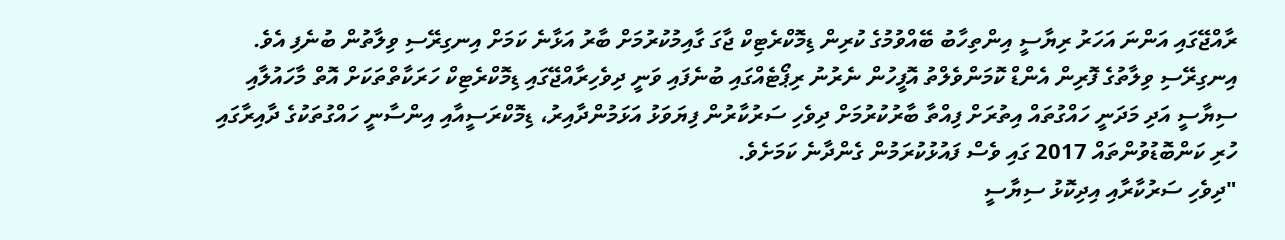ރާއްޖޭގައި އަންނަ އަހަރު ރިޔާސީ އިންތިހާބު ބޭއްވުމުގެ ކުރިން ޑިމޮކްރެޓިކް ޖާގަ ގާއިމުކުރުމަށް ބާރު އަޅާނެ ކަމަށް އިނގިރޭސި ވިލާތުން ބުނެފި އެވެ.
އިނގިރޭސި ވިލާތުގެ ފޮރިން އެންޑް ކޮމަންވެލްތު އޮފީހުން ނެރުނު ރިޕޯޓެއްގައި ބުނެފައި ވަނީ ދިވެހިރާއްޖޭގައި ޑިމޮކްރެޓިކް ހަރަކާތްތަކަށް އޮތް މާހައުލާއި ސިޔާސީ އަދި މަދަނީ ހައްގުތައް އިތުރަށް ފިއްތާ ބާރުކުރުމަށް ދިވެހި ސަރުކާރުން ފިޔަވަޅު އަޅަމުންދާއިރު، ޑިމޮކްރަސީއާއި އިންސާނީ ހައްގުތަކުގެ ދާއިރާގައި ހުރި ކަންބޮޑުވުންތައް 2017 ގައި ވެސް ފައުޅުކުރަމުން ގެންދާނެ ކަމަށެވެ.
"ދިވެހި ސަރުކާރާއި އިދިކޮޅު ސިޔާސީ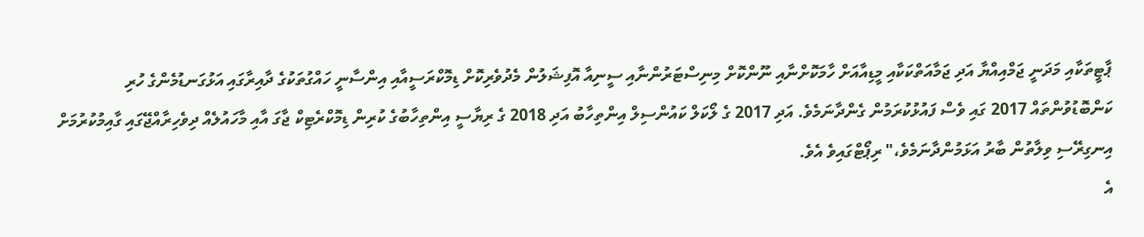ޕާޓީތަކާއި މަދަނީ ޖަމްއިއްޔާ އަދި ޖަމާއަތްކަކާއި މީޑިއާއަށް ހާމަކޮށްނާއި ނޫންކޮށް މިނިސްޓަރުންނާއި ސީނިއާ އޮފިޝަލުން މެދުވެރިކޮށް ޑިމޮކްރަސީއާއި އިންސާނީ ހައްގުތަކުގެ ދާއިރާގައި އަޅުގަނޑުމެންގެ ހުރި ކަންބޮޑުވުންތައް 2017 ގައި ވެސް ފައުޅުކުރަމުން ގެންދާނަމެވެ. އަދި 2017 ގެ ލޯކަލް ކައުންސިލް އިންތިހާބު އަދި 2018 ގެ ރިޔާސީ އިންތިހާބުގެ ކުރިން ޑިމޮކްރެޓިކް ޖާގަ އާއި މާހައުލެއް ދިވެހިރާއްޖޭގައި ގާއިމުކުރުމަށް އިނގިރޭސި ވިލާތުން ބާރު އަޅަމުންދާނަމެވެ،" ރިޕޯޓްގައިވެ އެވެ.
އެ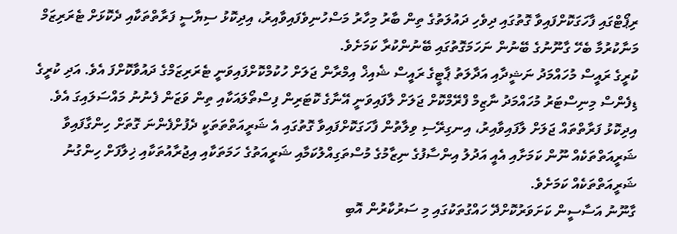ރިޕޯޓްގައި ފާހަގަކޮށްފައިވާ ގޮތުގައި ދިވެހި ދައުލަތުގެ ތިން ބާރު މިހާރު މަސްހުނިވެފައިވާއިރު، އިދިކޮޅު ސިޔާސީ ފަރާތްތަކާއި ދެކޮޅަށް ޓެރަރިޒަމް މަނާކުރުމާ ބެހޭ ގާނޫނުގެ ބޭނުން ނަހަމަގޮތުގައި ބޭނުންކުރާ ކަމަށެވެ.
ކުރީގެ ރައީސް މުހައްމަދު ނަޝީދާއި އަދާލަތު ޕާޓީގެ ރައީސް ޝެއިޚް އިމްރާން ޖަލަށް ހުކުމްކޮށްފައިވަނީ ޓެރަރިޒަމްގެ ދައުވާކޮށްފަ އެވެ. އަދި ކުރީގެ ޑިފެންސް މިނިސްޓަރު މުހައްމަދު ނާޒިމް ފްރޭމްކޮށް ޖަލަށް ލާފައިވަނީ އޭނާގެ ކޮޓަރިން ފިސްތޯލައަކާއި ތިން ވަޒަން ފެނުނު މައްސަލައިގަ އެވެ.
އިދިކޮޅު ފަރާތްތައް ޖަލަށް ލާފައިވާއިރު، އިނގިރޭސި ވިލާތުން ފާހަގަކޮށްފައިވާ ގޮތުގައި އެ ޝަރީއަތްތަތަކީ ދެފުށްފެންނަ ގޮތަށް ހިންގާފައިވާ ޝަރީއަތްތަކެއް ނޫން ކަމަށާއި އެއީ އަދުލު އިންސާފުގެ ނިޒާމުގެ މުސްތަގިއްލުކަމާއި ޝަރީއަތުގެ ހަމަތަކާއި އިޖުރާއުތަކާއި ޚިލާފަށް ހިންގުނު ޝަރީއަތްތަކެއް ކަމަށެވެ.
ގާނޫނު އަސާސީން ކަށަވަރުކޮށްދޭ ހައްގުތަކުގައި މި ސަރުކާރުން އޮބި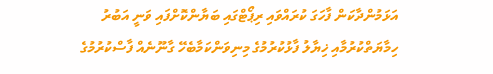އަޅަމުންދާކަން ފާހަގަ ކުރައްވައި ރިޕޯޓްގައި ބަޔާންކޮށްފައި ވަނީ އަބުރު ހިމާޔަތްކުރުމާއި ޚިޔާލު ފާޅުކުރުމުގެ މިނިވަންކަމާބެހޭ ގާނޫނެއް ފާސްކުރުމުގެ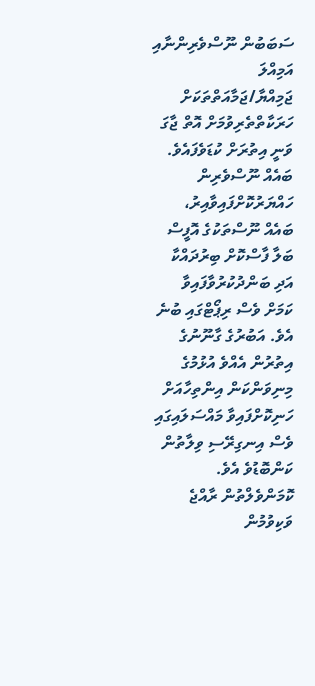ސަބަބުން ނޫސްވެރިންނާއި އަމިއްލަ ޖަމިއްޔާ/ޖަމާއަތްތަކަށް ހަރަކާތްތެރިވުމަށް އޮތް ޖާގަ ވަނީ އިތުރަށް ކުޑަވެފައެވެ. ބައެއް ނޫސްވެރިން ހައްޔަރުކޮށްފައިވާއިރު، ބައެއް ނޫސްތަކުގެ އޮފީސް ބަލާ ފާސްކޮށް ބިރުދައްކާ އަދި ބަންދުކުރުވާފައިވާ ކަމަށް ވެސް ރިޕޯޓްގައި ބުނެ އެވެ. އަބުރުގެ ގާނޫނުގެ އިތުރުން އެއްވެ އުޅުމުގެ މިނިވަންކަން އިންތިހާއަށް ހަނިކޮށްފައިވާ މައްސަލައިގައި ވެސް އިނގިރޭސި ވިލާތުން ކަންބޮޑުވެ އެވެ.
ކޮމަންވެލްތުން ރާއްޖެ ވަކިވުމުން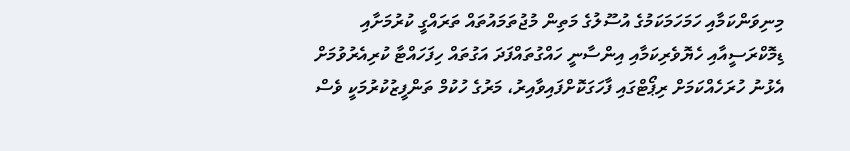މިނިވަންކަމާއި ހަމަހަމަކަމުގެ އުސޫލުގެ މަތިން މުޖުތަމައުތައް ތަރައްގީ ކުރުމަށާއި ޑިމޮކްރަސީއާއި ހެޔޮވެރިކަމާއި އިންސާނީ ހައްގުތައްފަދަ އަގުތައް ހިފަހައްޓާ ކުރިއެރުވުމަށް އެޅުނު ހުރަހެއްކަމަށް ރިޕޯޓްގައި ފާހަގަކޮށްފައިވާއިރު، މަރުގެ ހުކުމް ތަންފީޒުކުރުމަކީ ވެސް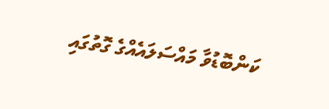ކަންބޮޑުވާ މައްސަލައެއްގެ ގޮތުގައި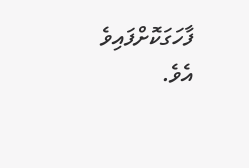ފާހަގަކޮށްފައިވެ އެވެ.